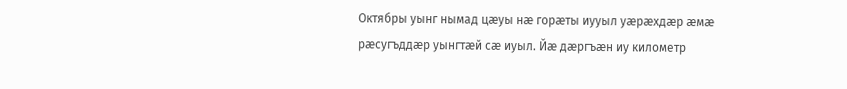Октябры уынг нымад цæуы нæ горæты иууыл уæрæхдæр æмæ рæсугъддæр уынгтæй сæ иуыл. Йæ дæргъæн иу километр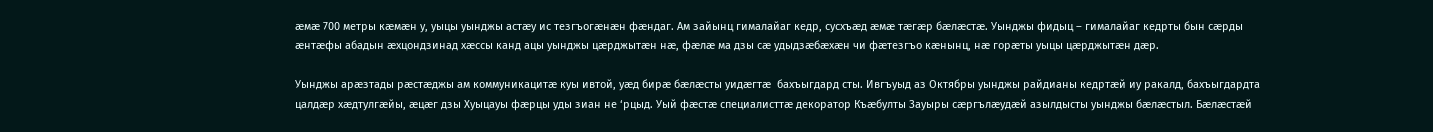æмæ 700 метры кæмæн у, уыцы уынджы астæу ис тезгъогæнæн фæндаг. Ам зайынц гималайаг кедр, сусхъæд æмæ тæгæр бæлæстæ. Уынджы фидыц – гималайаг кедрты бын сæрды æнтæфы абадын æхцондзинад хæссы канд ацы уынджы цæрджытæн нæ, фæлæ ма дзы сæ удыдзæбæхæн чи фæтезгъо кæнынц, нæ горæты уыцы цæрджытæн дæр.

Уынджы арæзтады рæстæджы ам коммуникацитæ куы ивтой, уæд бирæ бæлæсты уидæгтæ  бахъыгдард сты. Ивгъуыд аз Октябры уынджы райдианы кедртæй иу ракалд, бахъыгдардта цалдæр хæдтулгæйы, æцæг дзы Хуыцауы фæрцы уды зиан не ‘рцыд. Уый фæстæ специалисттæ декоратор Къæбулты Зауыры сæргълæудæй азылдысты уынджы бæлæстыл. Бæлæстæй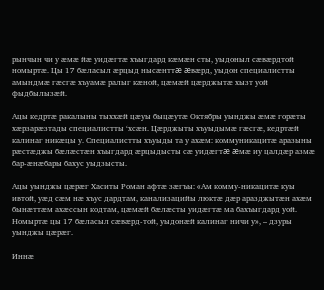рынчын чи у æмæ йæ уидæгтæ хъыгдард кæмæн сты, уыдоныл сæвæрдтой номыртæ. Цы 17 бæласыл æрцыд нысæнттæ æвæрд, уыдон специалистты амындмæ гæсгæ хъуамæ ралыг кæной, цæмæй цæрджытæ хызт уой фыдбылызæй.

Ацы кедртæ ракалыны тыххæй цæуы быцæутæ Октябры уынджы æмæ горæты хæрзарæзтады специалистты ‘хсæн. Цæрджыты хъуыдымæ гæсгæ, кедртæй калинаг никæцы у. Специалистты хъуыды та у ахæм: коммуникацитæ аразыны рæстæджы бæлæстæн хъыгдард æрцыдысты сæ уидæгтæ æмæ иу цалдæр азмæ бар-æнæбары бахус уыдзысты.

Ацы уынджы цæрæг Хаситы Роман афтæ зæгъы: «Ам комму-никацитæ куы ивтой, уæд сæм нæ хъус дардтам, канализацийы люктæ дæр аразджытæн ахæм бынæттæм ахæссын кодтам, цæмæй бæлæсты уидæгтæ ма бахъыгдард уой. Номыртæ цы 17 бæласыл сæвæрд-той, уыдонæй калинаг ничи у», – дзуры уынджы цæрæг.

Иннæ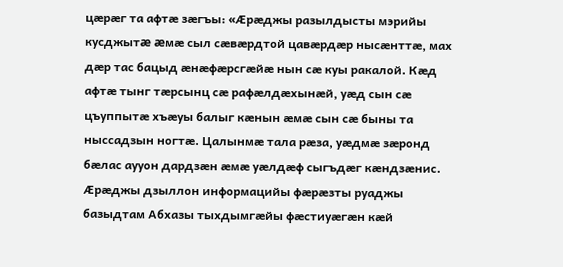цæрæг та афтæ зæгъы: «Æрæджы разылдысты мэрийы кусджытæ æмæ сыл сæвæрдтой цавæрдæр нысæнттæ, мах дæр тас бацыд æнæфæрсгæйæ нын сæ куы ракалой. Кæд афтæ тынг тæрсынц сæ рафæлдæхынæй, уæд сын сæ цъуппытæ хъæуы балыг кæнын æмæ сын сæ быны та ныссадзын ногтæ. Цалынмæ тала рæза, уæдмæ зæронд бæлас аууон дардзæн æмæ уæлдæф сыгъдæг кæндзæнис. Æрæджы дзыллон информацийы фæрæзты руаджы базыдтам Абхазы тыхдымгæйы фæстиуæгæн кæй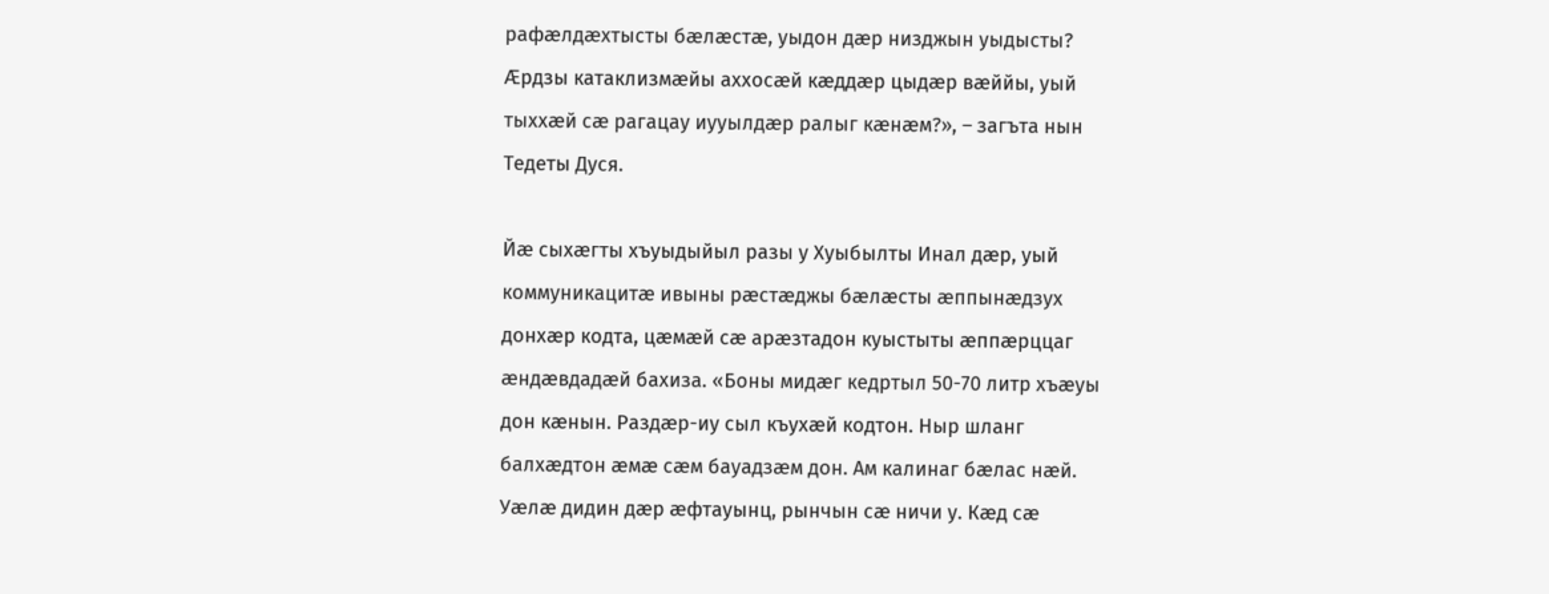рафæлдæхтысты бæлæстæ, уыдон дæр низджын уыдысты? Æрдзы катаклизмæйы аххосæй кæддæр цыдæр вæййы, уый тыххæй сæ рагацау иууылдæр ралыг кæнæм?», – загъта нын Тедеты Дуся.

Йæ сыхæгты хъуыдыйыл разы у Хуыбылты Инал дæр, уый коммуникацитæ ивыны рæстæджы бæлæсты æппынæдзух донхæр кодта, цæмæй сæ арæзтадон куыстыты æппæрццаг æндæвдадæй бахиза. «Боны мидæг кедртыл 50-70 литр хъæуы дон кæнын. Раздæр-иу сыл къухæй кодтон. Ныр шланг балхæдтон æмæ сæм бауадзæм дон. Ам калинаг бæлас нæй. Уæлæ дидин дæр æфтауынц, рынчын сæ ничи у. Кæд сæ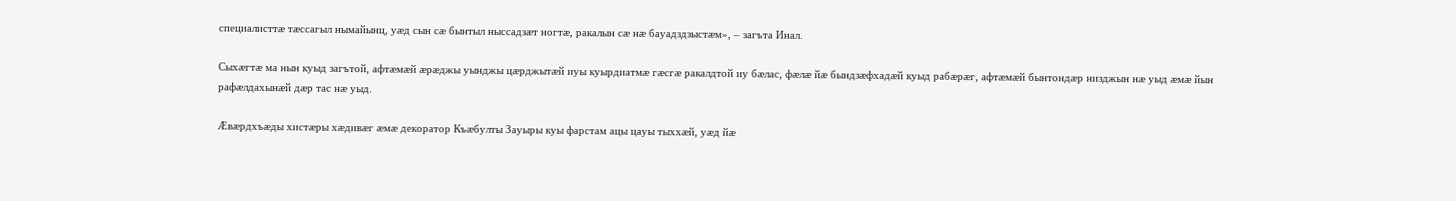специалисттæ тæссагыл нымайынц, уæд сын сæ бынтыл ныссадзæт ногтæ, ракалын сæ нæ бауадздзыстæм», – загъта Инал.

Сыхæгтæ ма нын куыд загътой, афтæмæй æрæджы уынджы цæрджытæй иуы куырдиатмæ гæсгæ ракалдтой иу бæлас, фæлæ йæ бындзæфхадæй куыд рабæрæг, афтæмæй бынтондæр низджын нæ уыд æмæ йын рафæлдахынæй дæр тас нæ уыд.

Æвæрдхъæды хистæры хæдивæг æмæ декоратор Къæбулты Зауыры куы фарстам ацы цауы тыххæй, уæд йæ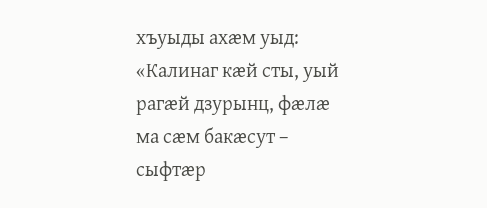хъуыды ахæм уыд: «Калинаг кæй сты, уый рагæй дзурынц, фæлæ ма сæм бакæсут – сыфтæр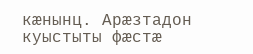кæнынц. Арæзтадон куыстыты фæстæ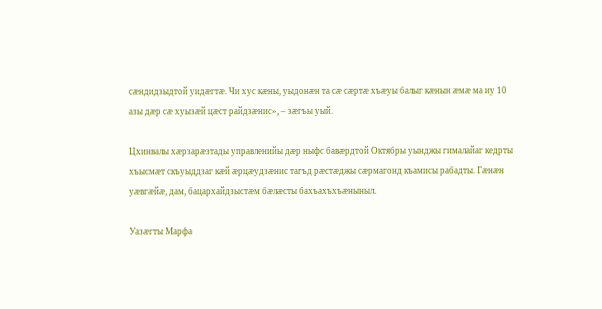сæндидзыдтой уидæгтæ. Чи хус кæны, уыдонæн та сæ сæртæ хъæуы балыг кæнын æмæ ма иу 10 азы дæр сæ хуызæй цæст райдзæнис», – зæгъы уый.

Цхинвалы хæрзарæзтады управленийы дæр ныфс бавæрдтой Октябры уынджы гималайаг кедрты хъысмæт скъуыддзаг кæй æрцæудзæнис тагъд рæстæджы сæрмагонд къамисы рабадты. Гæнæн уæвгæйæ, дам, бацархайдзыстæм бæлæсты бахъахъхъæныныл.

Уазæгты Марфа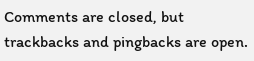Comments are closed, but trackbacks and pingbacks are open.